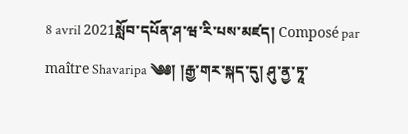8 avril 2021སློབ་དཔོན་ཤ་ཝ་རི་པས་མཛད། Composé par maître Shavaripa ༄༅། །རྒྱ་གར་སྐད་དུ། ཤུ་ནྱ་ཏཱ་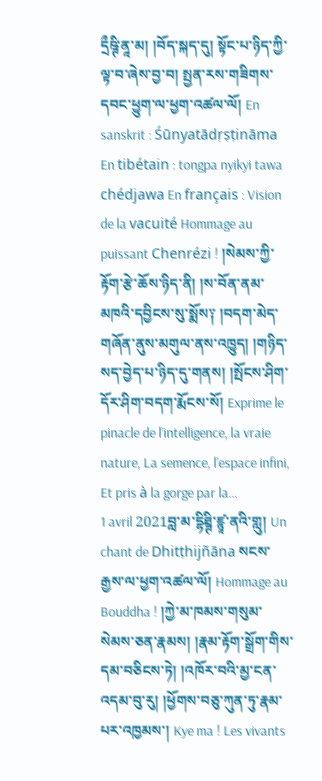དྲྀཥྚི་ནཱ་མ། །བོད་སྐད་དུ། སྟོང་པ་ཉིད་ཀྱི་ལྟ་བ་ཞེས་བྱ་བ། སྤྱན་རས་གཟིགས་དབང་ཕྱུག་ལ་ཕྱག་འཚལ་ལོ། En sanskrit : Śūnyatādṛṣṭināma En tibétain : tongpa nyikyi tawa chédjawa En français : Vision de la vacuité Hommage au puissant Chenrézi ! །སེམས་ཀྱི་རྟོག་རྩེ་ཆོས་ཉིད་ནི། །ས་བོན་ནམ་མཁའི་དབྱིངས་སུ་སྨོས༑ །བདག་མེད་གཞོན་ནུས་མགུལ་ནས་འཁྱུད། །གཉིད་སད་བྱེད་པ་ཉིད་དུ་གནས། །སྤོངས་ཤིག་དོར་ཤིག་བདག་རྨོངས་སོ། Exprime le pinacle de l’intelligence, la vraie nature, La semence, l’espace infini, Et pris à la gorge par la…
1 avril 2021བླ་མ་དྷིཐྚི་ཛྙཱ་ནའི་གླུ། Un chant de Dhitṭhijñāna སངས་རྒྱས་ལ་ཕྱག་འཚལ་ལོ། Hommage au Bouddha ! །ཀྱེ་མ་ཁམས་གསུམ་སེམས་ཅན་རྣམས། །རྣམ་རྟོག་སྒྲོག་གིས་དམ་བཅིངས་ཏེ། །འཁོར་བའི་མྱ་ངན་འདམ་བུ་རུ། །ཕྱོགས་བཅུ་ཀུན་ཏུ་རྣམ་པར་འཁྱམས་། Kye ma ! Les vivants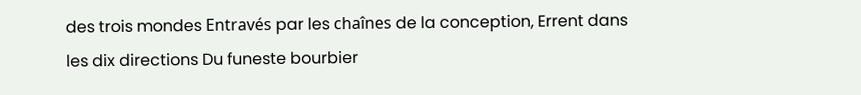des trois mondes Entravés par les chaînes de la conception, Errent dans les dix directions Du funeste bourbier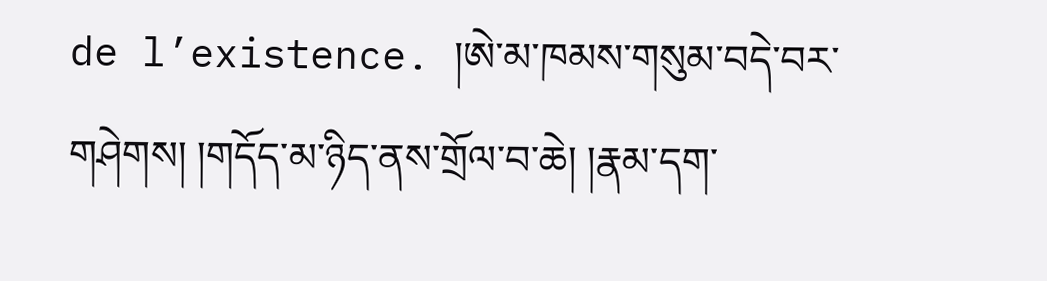de l’existence. །ཨེ་མ་ཁམས་གསུམ་བདེ་བར་གཤེགས། །གདོད་མ་ཉིད་ནས་གྲོལ་བ་ཆེ། །རྣམ་དག་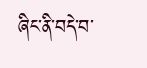ཞིང་ནི་བདེ་བ་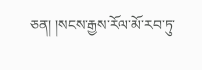ཅན། །སངས་རྒྱས་རོལ་མོ་རབ་ཏུ་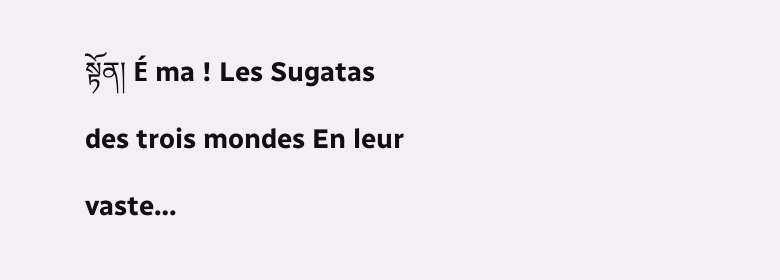སྟོན། É ma ! Les Sugatas des trois mondes En leur vaste…